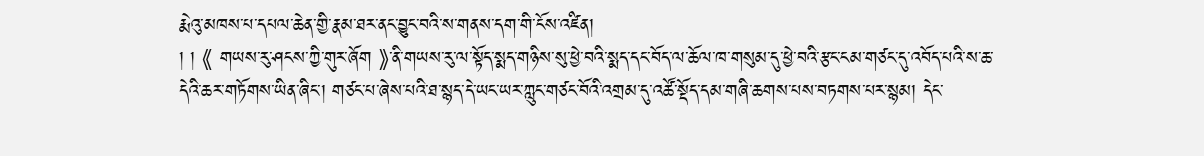རྨེའུ་མཁས་པ་དཔལ་ཆེན་གྱི་རྣམ་ཐར་ནང་བྱུང་བའི་ས་གནས་དག་གི་ངོས་འཛིན།
། ། 《 གཡས་རུ་ཤངས་ཀྱི་གུར་ཞོག 》་ནི་གཡས་རུ་ལ་སྟོད་སྨད་གཉིས་སུ་ཕྱེ་བའི་སྨད་དང་བོད་ལ་ཆོལ་ཁ་གསུམ་དུ་ཕྱེ་བའི་རྩང་ངམ་གཙང་དུ་འབོད་པའི་ས་ཆ་དེའི་ཆར་གཏོགས་ཡིན་ཞིང་། གཙང་པ་ཞེས་པའི་ཐ་སྙད་དེ་ཡང་ཡར་ཀླུང་གཙང་བོའི་འགྲམ་དུ་འཚོ་སྡོད་དམ་གཞི་ཆགས་པས་བཏགས་པར་སྙམ། དེང་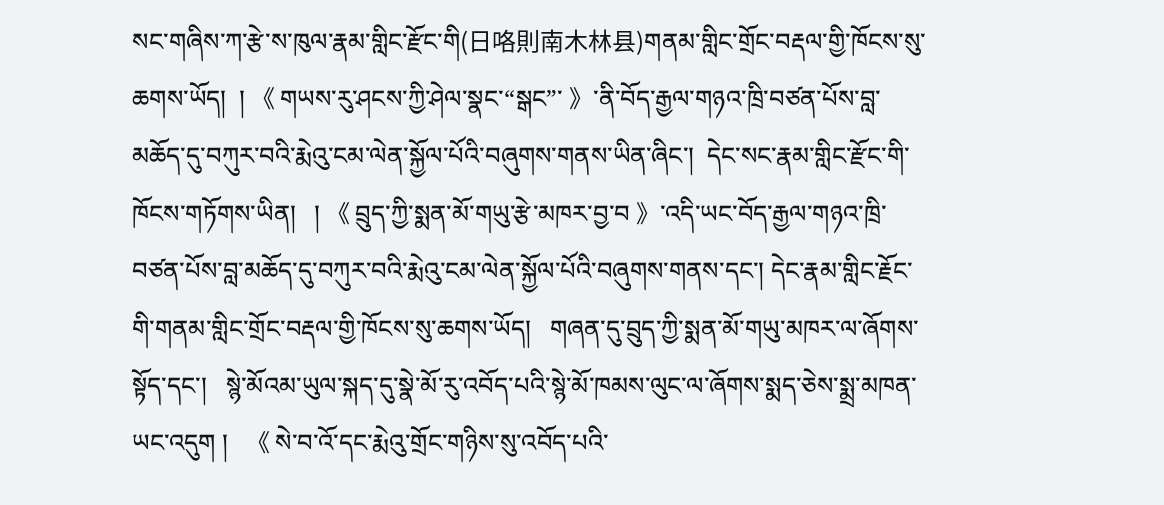སང་གཞིས་ཀ་རྩེ་ས་ཁུལ་རྣམ་གླིང་རྫོང་གི(日咯則南木林县)གནམ་གླིང་གྲོང་བརྡལ་གྱི་ཁོངས་སུ་ཆགས་ཡོད།  ། 《 གཡས་རུ་ཤངས་ཀྱི་ཤེལ་སྣང་“སྒང”་ 》་ནི་བོད་རྒྱལ་གཉའ་ཁྲི་བཙན་པོས་བླ་མཆོད་དུ་བཀུར་བའི་རྨེའུ་ངམ་ལེན་སྐྱོལ་པོའི་བཞུགས་གནས་ཡིན་ཞིང་།  དེང་སང་རྣམ་གླིང་རྫོང་གི་ཁོངས་གཏོགས་ཡིན།   ། 《 བྲུད་ཀྱི་སྨན་མོ་གཡུ་རྩེ་མཁར་བྱ་བ 》་འདི་ཡང་བོད་རྒྱལ་གཉའ་ཁྲི་བཙན་པོས་བླ་མཆོད་དུ་བཀུར་བའི་རྨེའུ་ངམ་ལེན་སྐྱོལ་པོའི་བཞུགས་གནས་དང་། དེང་རྣམ་གླིང་རྗོང་གི་གནམ་གླིང་གྲོང་བརྡལ་གྱི་ཁོངས་སུ་ཆགས་ཡོད།   གཞན་དུ་བྲུད་ཀྱི་སྨན་མོ་གཡུ་མཁར་ལ་ཞོགས་སྟོད་དང་།   སྙེ་མོའམ་ཡུལ་སྐད་དུ་སྣེ་མོ་རུ་འབོད་པའི་སྙེ་མོ་ཁམས་ལུང་ལ་ཞོགས་སྨད་ཅེས་སྨྲ་མཁན་ཡང་འདུག །   《 སེ་བ་འོ་དང་རྨེའུ་གྲོང་གཉིས་སུ་འབོད་པའི་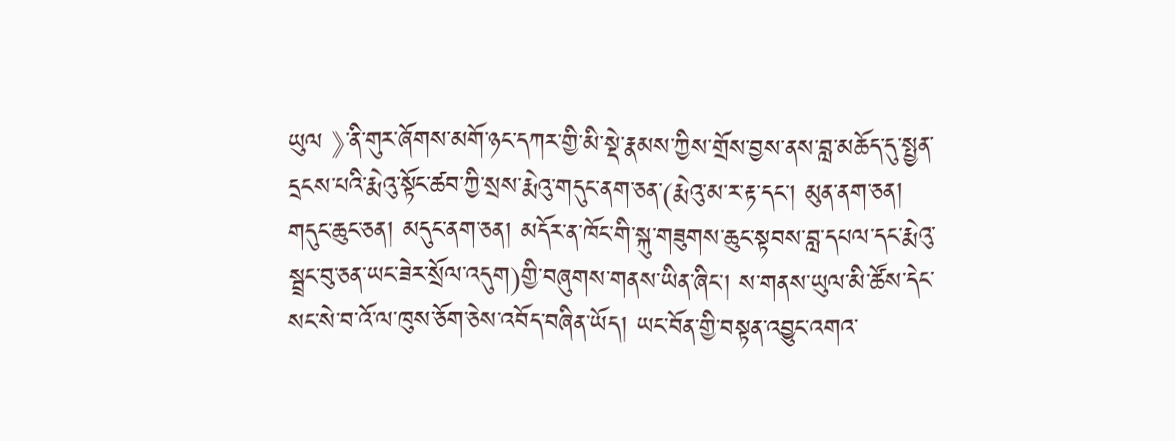ཡུལ 》་ནི་གུར་ཞོགས་མགོ་ཉང་དཀར་གྱི་མི་སྡེ་རྣམས་ཀྱིས་གྲོས་བྱས་ནས་བླ་མཆོད་དུ་སྤྱན་དྲངས་པའི་རྨེའུ་སྟོང་ཚབ་ཀྱི་སྲས་རྨེའུ་གདུང་ནག་ཅན་(རྨེའུ་མ་ར་རྟ་དང་། མུན་ནག་ཅན། གདུང་ཆུང་ཅན། མདུང་ནག་ཅན། མདོར་ན་ཁོང་གི་སྐུ་གཟུགས་ཆུང་སྟབས་བླ་དཔལ་དང་རྨེའུ་སྦྲང་བུ་ཅན་ཡང་ཟེར་སྲོལ་འདུག)གྱི་བཞུགས་གནས་ཡིན་ཞིང་། ས་གནས་ཡུལ་མི་ཚོས་དེང་སང་སེ་བ་འོ་ལ་ཁུས་ཅོག་ཅེས་འབོད་བཞིན་ཡོད། ཡང་བོན་གྱི་བསྟན་འབྱུང་འགའ་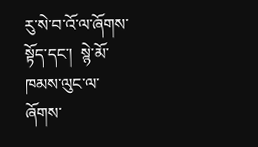རུ་སེ་བ་འོ་ལ་ཞོགས་སྟོད་དང་།  སྙེ་མོ་ཁམས་ལུང་ལ་ཞོགས་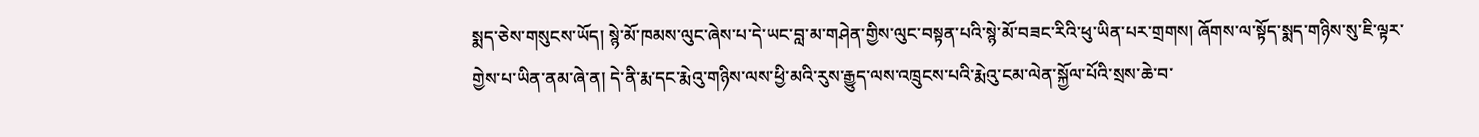སྨད་ཅེས་གསུངས་ཡོད། སྙེ་མོ་ཁམས་ལུང་ཞེས་པ་དེ་ཡང་བླ་མ་གཤེན་གྱིས་ལུང་བསྟན་པའི་སྙེ་མོ་བཟང་རིའི་ཕུ་ཡིན་པར་གྲགས། ཞོགས་ལ་སྟོད་སྨད་གཉིས་སུ་ཇི་ལྟར་གྱེས་པ་ཡིན་ནམ་ཞེ་ན། དེ་ནི་རྨ་དང་རྨེའུ་གཉིས་ལས་ཕྱི་མའི་རུས་རྒྱུད་ལས་འཁྲུངས་པའི་རྨེའུ་ངམ་ལེན་སྐྱོལ་པོའི་སྲས་ཆེ་བ་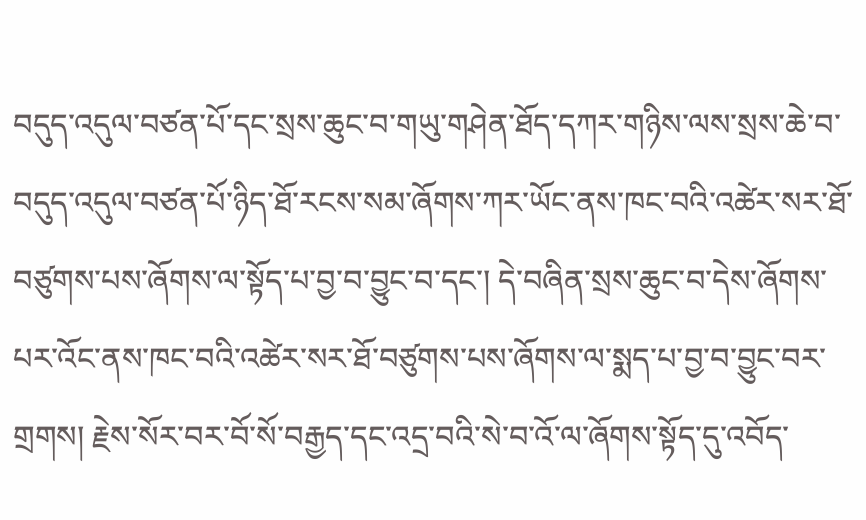བདུད་འདུལ་བཙན་པོ་དང་སྲས་ཆུང་བ་གཡུ་གཤེན་ཐོད་དཀར་གཉིས་ལས་སྲས་ཆེ་བ་བདུད་འདུལ་བཙན་པོ་ཉིད་ཐོ་རངས་སམ་ཞོགས་ཀར་ཡོང་ནས་ཁང་བའི་འཚེར་སར་ཐོ་བཙུགས་པས་ཞོགས་ལ་སྟོད་པ་བྱ་བ་བྱུང་བ་དང་། དེ་བཞིན་སྲས་ཆུང་བ་དེས་ཞོགས་པར་འོང་ནས་ཁང་བའི་འཚེར་སར་ཐོ་བཙུགས་པས་ཞོགས་ལ་སྨད་པ་བྱ་བ་བྱུང་བར་གྲགས། རྗེས་སོར་བར་བོ་སོ་བརྒྱད་དང་འདྲ་བའི་སེ་བ་འོ་ལ་ཞོགས་སྟོད་དུ་འབོད་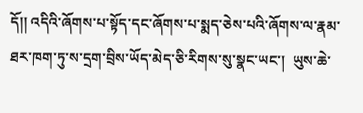དོ།། འདིའི་ཞོགས་པ་སྟོད་དང་ཞོགས་པ་སྨད་ཅེས་པའི་ཞོགས་ལ་རྣམ་ཐར་ཁག་ཏུ་ས་དྲག་བྲིས་ཡོད་མེད་ཅི་རིགས་སུ་སྣང་ཡང་།  ཡུས་ཆེ་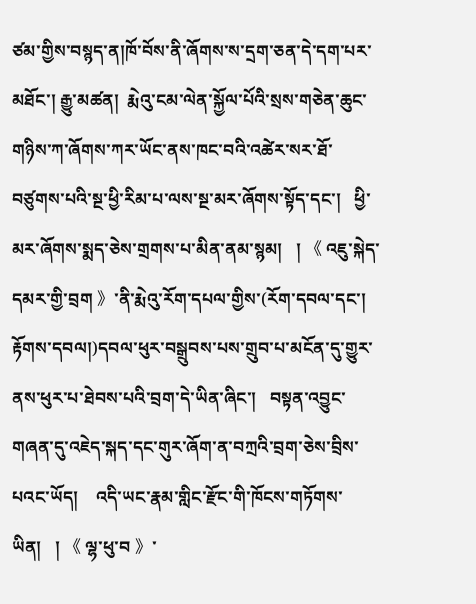ཙམ་གྱིས་བསྙད་ན།ཁོ་བོས་ནི་ཞོགས་ས་དྲག་ཅན་དེ་དག་པར་མཐོང་། རྒྱུ་མཚན།  རྨེའུ་ངམ་ལེན་སྐྱོལ་པོའི་སྲས་གཅེན་ཆུང་གཉིས་ཀ་ཞོགས་ཀར་ཡོང་ནས་ཁང་བའི་འཚེར་སར་ཐོ་བཙུགས་པའི་སྔ་ཕྱི་རིམ་པ་ལས་སྔ་མར་ཞོགས་སྟོད་དང་།   ཕྱི་མར་ཞོགས་སྨད་ཅེས་གྲགས་པ་མིན་ནམ་སྙམ།   ། 《 འཇུ་སྐེད་དམར་གྱི་བྲག 》་ནི་རྨེའུ་རོག་དཔལ་གྱིས་(རོག་དབལ་དང་། རྟོགས་དབལ།)དབལ་ཕུར་བསྒྲུབས་པས་གྲུབ་པ་མངོན་དུ་གྱུར་ནས་ཕུར་པ་ཐེབས་པའི་བྲག་དེ་ཡིན་ཞིང་།   བསྟན་འབྱུང་གཞན་དུ་འཇེད་སྐད་དང་གུར་ཞོག་ན་བཀྲའི་བྲག་ཅེས་བྲིས་པའང་ཡོད།    འདི་ཡང་རྣམ་གླིང་རྫོང་གི་ཁོངས་གཏོགས་ཡིན།   ། 《 ལྷ་ཕུ་བ 》་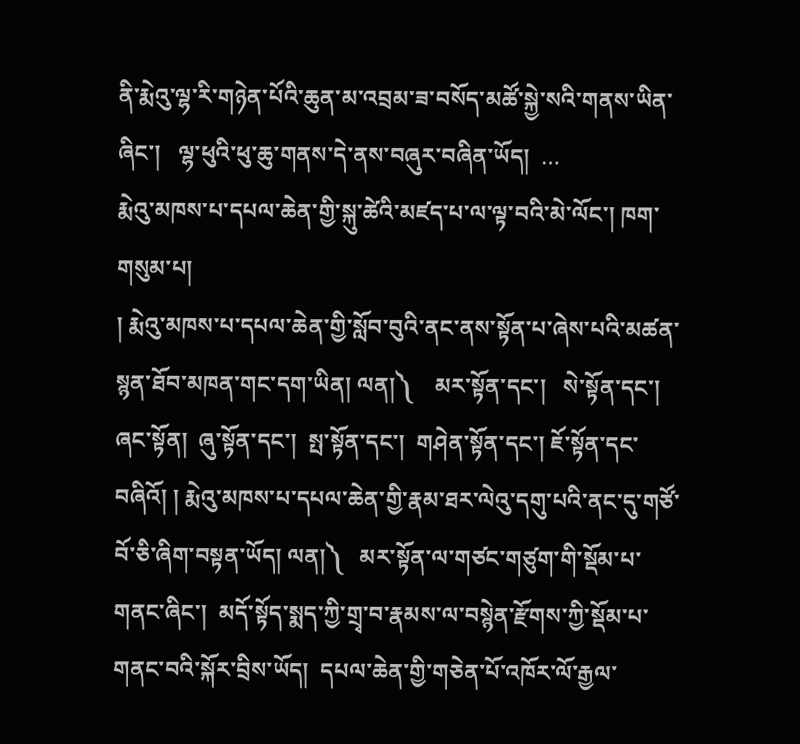ནི་རྨེའུ་ལྷ་རི་གཉེན་པོའི་ཆུན་མ་འབྲམ་ཟ་བསོད་མཚོ་སྐྱེ་སའི་གནས་ཡིན་ཞིང་།   ལྷ་ཕུའི་ཕུ་ཆུ་གནས་དེ་ནས་བཞུར་བཞིན་ཡོད།  …
རྨེའུ་མཁས་པ་དཔལ་ཆེན་གྱི་སྐུ་ཚེའི་མཛད་པ་ལ་ལྟ་བའི་མེ་ལོང་། ཁག་གསུམ་པ།
། རྨེའུ་མཁས་པ་དཔལ་ཆེན་གྱི་སློབ་བུའི་ནང་ནས་སྟོན་པ་ཞེས་པའི་མཚན་སྙན་ཐོབ་མཁན་གང་དག་ཡིན། ལན།༽    མར་སྟོན་དང་།   སེ་སྟོན་དང་།  ཞང་སྟོན།  ཞུ་སྟོན་དང་།  སྤ་སྟོན་དང་།  གཤེན་སྟོན་དང་། ཇོ་སྟོན་དང་བཞིའོ། ། རྨེའུ་མཁས་པ་དཔལ་ཆེན་གྱི་རྣམ་ཐར་ལེའུ་དགུ་པའི་ནང་དུ་གཙོ་བོ་ཅི་ཞིག་བསྟན་ཡོད། ལན།༽   མར་སྟོན་ལ་གཙང་གཙུག་གི་སྡོམ་པ་གནང་ཞིང་།  མདོ་སྟོད་སྨད་ཀྱི་གྲྭ་བ་རྣམས་ལ་བསྙེན་རྫོགས་ཀྱི་སྡོམ་པ་གནང་བའི་སྐོར་བྲིས་ཡོད།  དཔལ་ཆེན་གྱི་གཅེན་པོ་འཁོར་ལོ་རྒྱལ་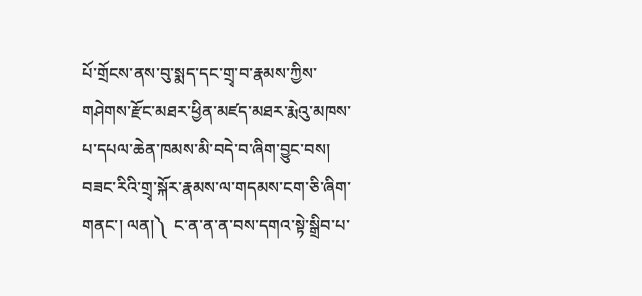པོ་གྲོངས་ནས་བུ་སྨད་དང་གྲྭ་བ་རྣམས་ཀྱིས་གཤེགས་རྫོང་མཐར་ཕྱིན་མཛད་མཐར་རྨེའུ་མཁས་པ་དཔལ་ཆེན་ཁམས་མི་བདེ་བ་ཞིག་བྱུང་བས།   བཟང་རིའི་གྲྭ་སྐོར་རྣམས་ལ་གདམས་ངག་ཅི་ཞིག་གནང་། ལན།༽  ང་ན་ན་ན་བས་དགའ་སྟེ་སྒྲིབ་པ་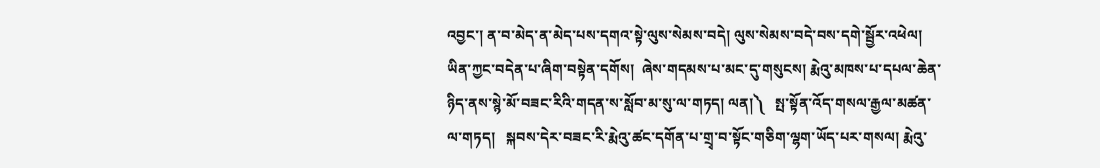འབྱང་། ན་བ་མེད་ན་མེད་པས་དགའ་སྟེ་ལུས་སེམས་བདེ། ལུས་སེམས་བདེ་བས་དགེ་སྦྱོར་འཕེལ། ཡིན་ཀྱང་བདེན་པ་ཞིག་བསྟེན་དགོས།  ཞེས་གདམས་པ་མང་དུ་གསུངས། རྨེའུ་མཁས་པ་དཔལ་ཆེན་ཉིད་ནས་སྙེ་མོ་བཟང་རིའི་གདན་ས་སློབ་མ་སུ་ལ་གཏད། ལན།༽   སྤ་སྟོན་འོད་གསལ་རྒྱལ་མཚན་ལ་གཏད།   སྐབས་དེར་བཟང་རི་རྨེའུ་ཚང་དགོན་པ་གྲྭ་བ་སྟོང་གཅིག་ལྷག་ཡོད་པར་གསལ། རྨེའུ་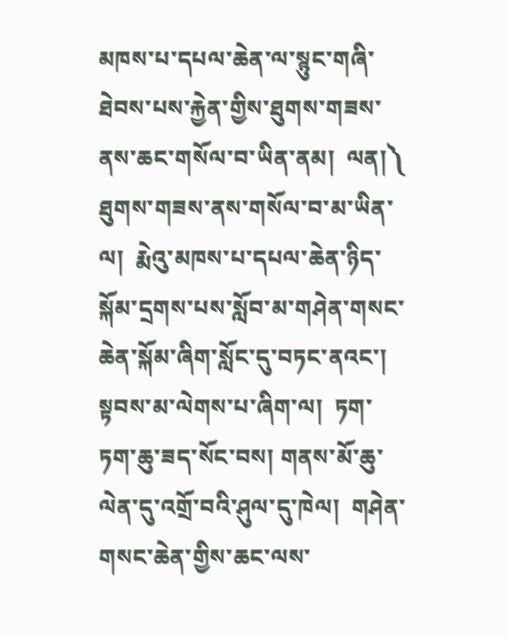མཁས་པ་དཔལ་ཆེན་ལ་སྙུང་གཞི་ཐེབས་པས་རྐྱེན་གྱིས་ཐུགས་གཟས་ནས་ཆང་གསོལ་བ་ཡིན་ནམ།  ལན།༽   ཐུགས་གཟས་ནས་གསོལ་བ་མ་ཡིན་ལ།  རྨེའུ་མཁས་པ་དཔལ་ཆེན་ཉིད་སྐོམ་དྲགས་པས་སློབ་མ་གཤེན་གསང་ཆེན་སྐོམ་ཞིག་སློང་དུ་བཏང་ནའང་། སྟབས་མ་ལེགས་པ་ཞིག་ལ།  ཏག་ཏག་ཆུ་ཟད་སོང་བས། གནས་མོ་ཆུ་ལེན་དུ་འགྲོ་བའི་ཤུལ་དུ་ཁེལ།  གཤེན་གསང་ཆེན་གྱིས་ཆང་ལས་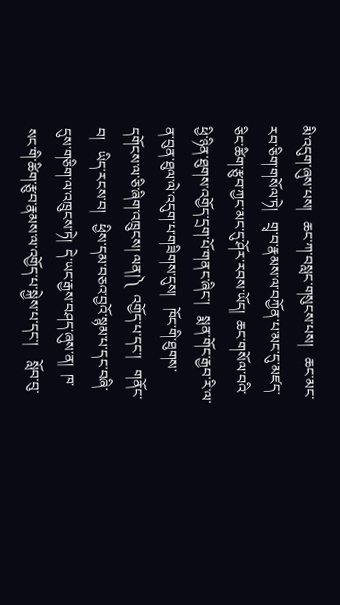མི་འདུག་ཞུས་པས།   ཆང་ཀ་བསླང་གསུངས་པས།   ཆང་མང་རབ་ཅིག་གསོལ་ཏེ།   གྲྭ་བ་རྣམས་ལ་བཀྱོན་པ་མང་དུ་མཛད་ཅིང་ཚིག་རྩུབ་ཀྱང་མང་དུ་ཤོར་རབས་ཡོད།  ཆང་གསོལ་བའི་ཕྱི་ཉིན་ཐུགས་འགྱོད་དྲག་པོ་གནང་ཞིང་།   སྨན་གོང་རྒྱབ་རི་ལ་ན་བུན་ཐུལ་ལེ་འདུག་པ་གཟིགས་དུས།   ཁོང་གི་ཐུགས་དགོངས་ལ་ཅི་ཞིག་འཁྲུངས། ལན།༽  འགྱོད་པ་དང་།   གནོང་བ།   ཡིད་རངས་བ།   ཕྱིས་དམ་བཅའ་བྱའོ་སྙམ་པ་དང་བཞི་དུས་གཅིག་ལ་འཁྲུངས་ཏེ།  དེ་ཡང་རྒྱས་བཤད་ཞུས་ན།  ཁ་སང་གི་ཚིག་རྩུབ་རྣམས་ལ་འགྱོད་པ་སྐྱེས་པ་དང་།    སློབ་བུ་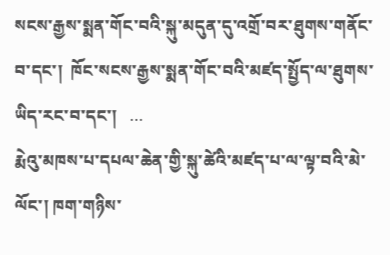སངས་རྒྱས་སྨན་གོང་བའི་སྐུ་མདུན་དུ་འགྲོ་བར་ཐུགས་གནོང་བ་དང་།  ཁོང་སངས་རྒྱས་སྨན་གོང་བའི་མཛད་སྤྱོད་ལ་ཐུགས་ཡིད་རང་བ་དང་།   …
རྨེའུ་མཁས་པ་དཔལ་ཆེན་གྱི་སྐུ་ཚེའི་མཛད་པ་ལ་ལྟ་བའི་མེ་ལོང་། ཁག་གཉིས་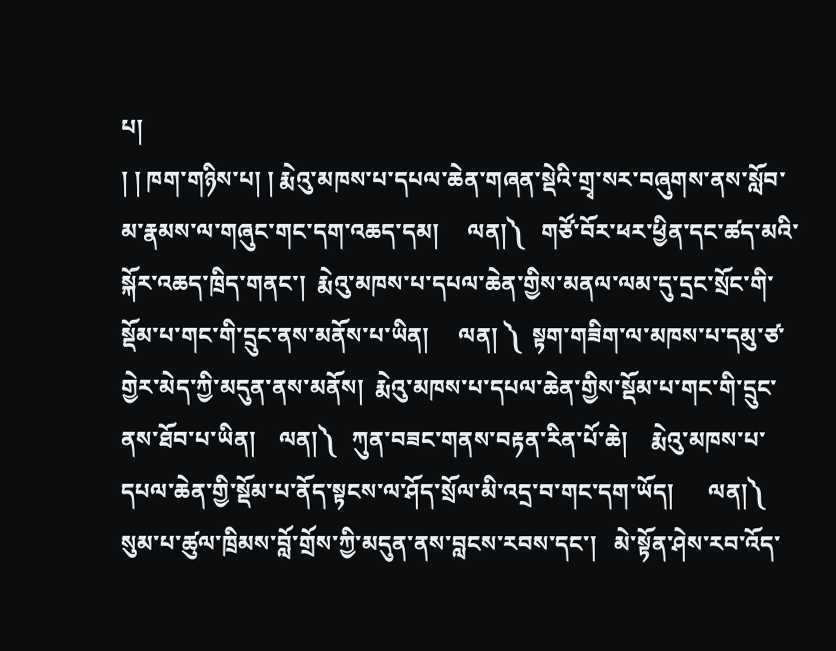པ།
། ། ཁག་གཉིས་པ། ། རྨེའུ་མཁས་པ་དཔལ་ཆེན་གཞན་སྡེའི་གྲྭ་སར་བཞུགས་ནས་སློབ་མ་རྣམས་ལ་གཞུང་གང་དག་འཆད་དམ།     ལན།༽   གཙོ་བོར་ཕར་ཕྱིན་དང་ཚད་མའི་སྐོར་འཆད་ཁྲིད་གནང་།  རྨེའུ་མཁས་པ་དཔལ་ཆེན་གྱིས་མནལ་ལམ་དུ་དྲང་སྲོང་གི་སྡོམ་པ་གང་གི་དྲུང་ནས་མནོས་པ་ཡིན།     ལན། ༽  སྟག་གཟིག་ལ་མཁས་པ་དམུ་ཙ་གྱེར་མེད་ཀྱི་མདུན་ནས་མནོས།  རྨེའུ་མཁས་པ་དཔལ་ཆེན་གྱིས་སྡོམ་པ་གང་གི་དྲུང་ནས་ཐོབ་པ་ཡིན།    ལན།༽   ཀུན་བཟང་གནས་བརྟན་རིན་པོ་ཆེ།    རྨེའུ་མཁས་པ་དཔལ་ཆེན་གྱི་སྡོམ་པ་ནོད་སྟངས་ལ་ཤོད་སྲོལ་མི་འདྲ་བ་གང་དག་ཡོད།      ལན།༽   སུམ་པ་ཚུལ་ཁྲིམས་བློ་གྲོས་ཀྱི་མདུན་ནས་བླངས་རབས་དང་།   མེ་སྟོན་ཤེས་རབ་འོད་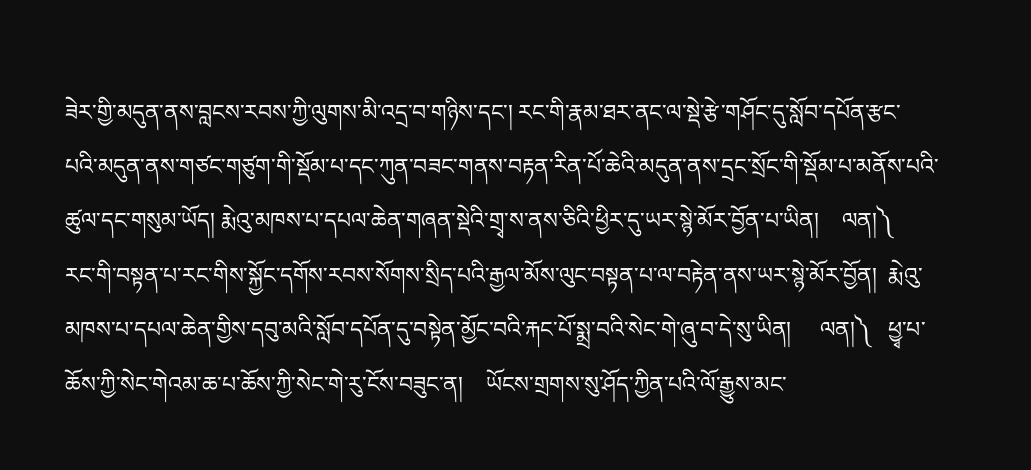ཟེར་གྱི་མདུན་ནས་བླངས་རབས་ཀྱི་ལུགས་མི་འདྲ་བ་གཉིས་དང་། རང་གི་རྣམ་ཐར་ནང་ལ་སྡེ་རྩེ་གཤོང་དུ་སློབ་དཔོན་རྩང་པའི་མདུན་ནས་གཙང་གཙུག་གི་སྡོམ་པ་དང་ཀུན་བཟང་གནས་བརྟན་རིན་པོ་ཆེའི་མདུན་ནས་དྲང་སྲོང་གི་སྡོམ་པ་མནོས་པའི་ཚུལ་དང་གསུམ་ཡོད། རྨེའུ་མཁས་པ་དཔལ་ཆེན་གཞན་སྡེའི་གྲྭ་ས་ནས་ཅིའི་ཕྱིར་དུ་ཡར་སྙེ་མོར་བྱོན་པ་ཡིན།    ལན།༽   རང་གི་བསྟན་པ་རང་གིས་སྐྱོང་དགོས་རབས་སོགས་སྲིད་པའི་རྒྱལ་མོས་ལུང་བསྟན་པ་ལ་བརྟེན་ནས་ཡར་སྙེ་མོར་བྱོན།  རྨེའུ་མཁས་པ་དཔལ་ཆེན་གྱིས་དབུ་མའི་སློབ་དཔོན་དུ་བསྟེན་མྱོང་བའི་རྐང་པོ་སྨྲ་བའི་སེང་གེ་ཞུ་བ་དེ་སུ་ཡིན།     ལན།༽   ཕྱྭ་པ་ཆོས་ཀྱི་སེང་གེའམ་ཆ་པ་ཆོས་ཀྱི་སེང་གེ་རུ་ངོས་བཟུང་ན།    ཡོངས་གྲགས་སུ་ཤོད་ཀྱིན་པའི་ལོ་རྒྱུས་མང་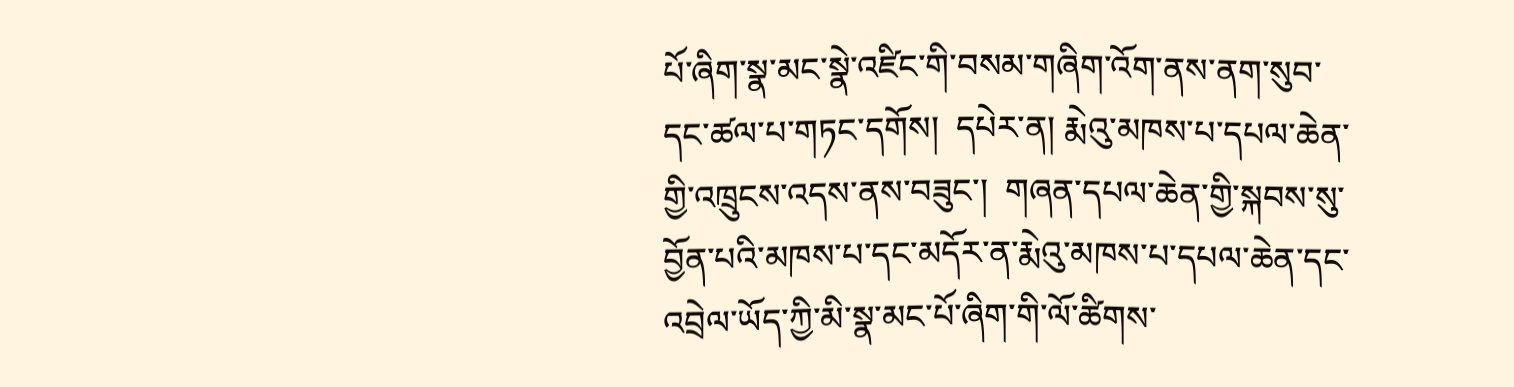པོ་ཞིག་སྣ་མང་སྣེ་འཛིང་གི་བསམ་གཞིག་འོག་ནས་ནག་སུབ་དང་ཚལ་པ་གཏང་དགོས།  དཔེར་ན། རྨེའུ་མཁས་པ་དཔལ་ཆེན་གྱི་འཁྲུངས་འདས་ནས་བཟུང་།  གཞན་དཔལ་ཆེན་གྱི་སྐབས་སུ་བྱོན་པའི་མཁས་པ་དང་མདོར་ན་རྨེའུ་མཁས་པ་དཔལ་ཆེན་དང་འབྲེལ་ཡོད་ཀྱི་མི་སྣ་མང་པོ་ཞིག་གི་ལོ་ཚིགས་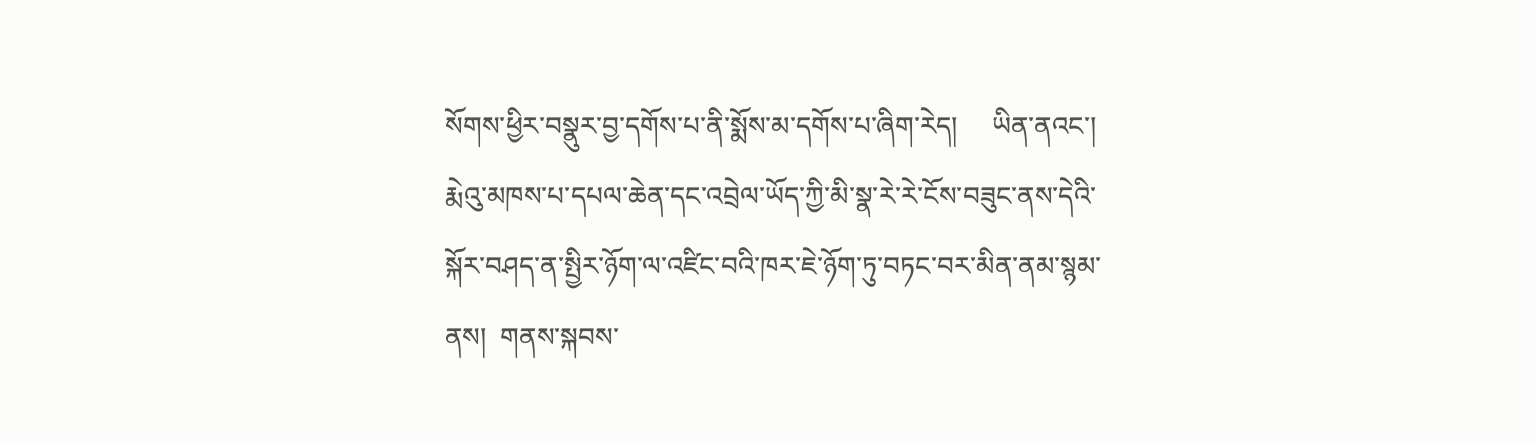སོགས་ཕྱིར་བསྣུར་བྱ་དགོས་པ་ནི་སྨོས་མ་དགོས་པ་ཞིག་རེད།     ཡིན་ནའང་།   རྨེའུ་མཁས་པ་དཔལ་ཆེན་དང་འབྲེལ་ཡོད་ཀྱི་མི་སྣ་རེ་རེ་ངོས་བཟུང་ནས་དེའི་སྐོར་བཤད་ན་སྤྱིར་ཉོག་ལ་འཛིང་བའི་ཁར་ཇེ་ཉོག་ཏུ་བཏང་བར་མིན་ནམ་སྙམ་ནས།  གནས་སྐབས་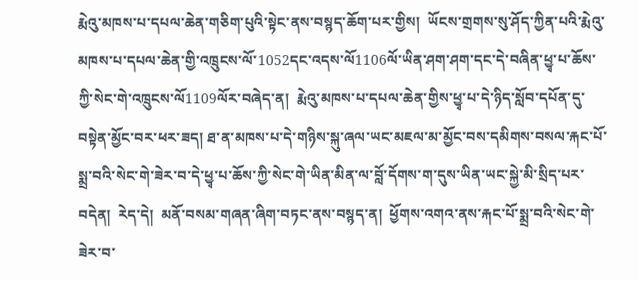རྨེའུ་མཁས་པ་དཔལ་ཆེན་གཅིག་པུའི་སྟེང་ནས་བསྙད་ཆོག་པར་གྱིས།  ཡོངས་གྲགས་སུ་ཤོད་ཀྱིན་པའི་རྨེའུ་མཁས་པ་དཔལ་ཆེན་གྱི་འཁྲུངས་ལོ་1052དང་འདས་ལོ1106ལོ་ཡིན་ཤག་ཤག་དང་དེ་བཞིན་ཕྱྭ་པ་ཆོས་ཀྱི་སེང་གེ་འཁྲུངས་ལོ1109ལོར་བཞེད་ན།  རྨེའུ་མཁས་པ་དཔལ་ཆེན་གྱིས་ཕྱྭ་པ་དེ་ཉིད་སློབ་དཔོན་དུ་བསྟེན་མྱོང་བར་ཕར་ཟད། ཐ་ན་མཁས་པ་དེ་གཉིས་སྐུ་ཞལ་ཡང་མཇལ་མ་མྱོང་བས་དམིགས་བསལ་རྐང་པོ་སྨྲ་བའི་སེང་གེ་ཟེར་བ་དེ་ཕྱྭ་པ་ཆོས་ཀྱི་སེང་གེ་ཡིན་མིན་ལ་བློ་དོགས་ག་དུས་ཡིན་ཡང་སྐྱེ་མི་སྲིད་པར་བདེན།  རེད་དེ།  མནོ་བསམ་གཞན་ཞིག་བཏང་ནས་བསྙད་ན།  ཕྱོགས་འགའ་ནས་རྐང་པོ་སྨྲ་བའི་སེང་གེ་ཟེར་བ་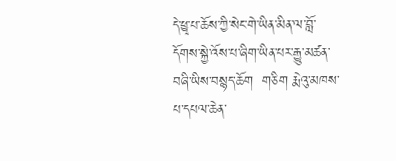དེ་ཕྱྭ་པ་ཆོས་ཀྱི་སེང་གེ་ཡིན་མིན་ལ་བློ་དོགས་སྐྱེ་འོས་པ་ཞིག་ཡིན་པར་རྒྱུ་མཚན་བཞི་ཡིས་བསྙད་ཆོག  གཅིག རྨེའུ་མཁས་པ་དཔལ་ཆེན་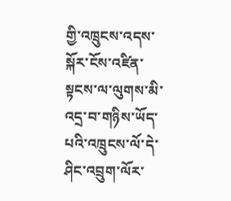གྱི་འཁྲུངས་འདས་སྐོར་ངོས་འཛིན་སྟངས་ལ་ལུགས་མི་འདྲ་བ་གཉིས་ཡོད་པའི་འཁྲུངས་ལོ་དེ་ཤིང་འབྲུག་ལོར་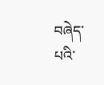བཞེད་པའི་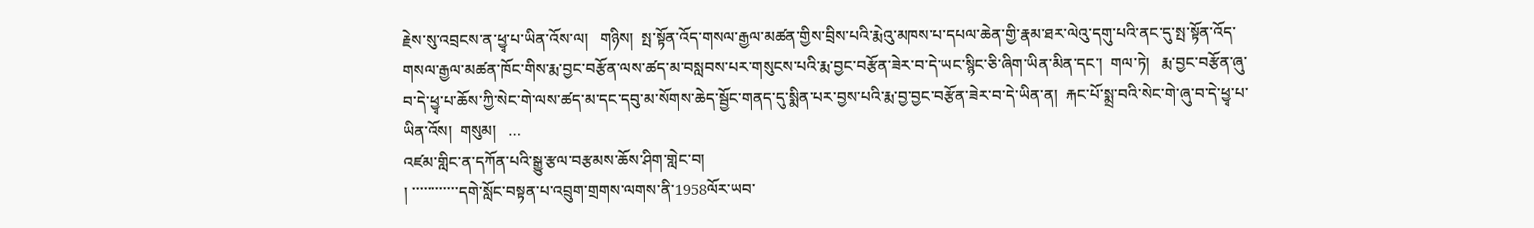རྗེས་སུ་འབྲངས་ན་ཕྱྭ་པ་ཡིན་འོས་ལ།   གཉིས།  སྤ་སྟོན་འོད་གསལ་རྒྱལ་མཚན་གྱིས་བྲིས་པའི་རྨེའུ་མཁས་པ་དཔལ་ཆེན་གྱི་རྣམ་ཐར་ལེའུ་དགུ་པའི་ནང་དུ་སྤ་སྟོན་འོད་གསལ་རྒྱལ་མཚན་ཁོང་གིས་རྨ་བྱང་བརྩོན་ལས་ཚད་མ་བསླབས་པར་གསུངས་པའི་རྨ་བྱང་བརྩོན་ཟེར་བ་དེ་ཡང་སྙིང་ཅི་ཞིག་ཡིན་མིན་དང་།  གལ་ཏེ།   རྨ་བྱང་བརྩོན་ཞུ་བ་དེ་ཕྱྭ་པ་ཆོས་ཀྱི་སེང་གེ་ལས་ཚད་མ་དང་དབུ་མ་སོགས་ཆེད་སྦྱོང་གནད་དུ་སྨིན་པར་བྱས་པའི་རྨ་བྱ་བྱང་བརྩོན་ཟེར་བ་དེ་ཡིན་ན།  རྐང་པོ་སྨྲ་བའི་སེང་གེ་ཞུ་བ་དེ་ཕྱྭ་པ་ཡིན་འོས།  གསུམ།   …
འཛམ་གླིང་ན་དཀོན་པའི་སྒྱུ་རྩལ་བརྩམས་ཆོས་ཤིག་གླེང་བ།
། ་་་་་་་་་་་་དགེ་སློང་བསྟན་པ་འབྲུག་གྲགས་ལགས་ནི་1958ལོར་ཡབ་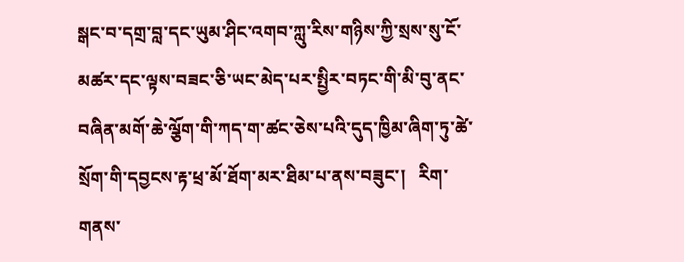སྒང་བ་དགྲ་བླ་དང་ཡུམ་ཤིང་འགབ་ཀླུ་རིས་གཉིས་ཀྱི་སྲས་སུ་ངོ་མཚར་དང་ལྟས་བཟང་ཅི་ཡང་མེད་པར་སྤྱིར་བཏང་གི་མི་བུ་ནང་བཞིན་མགོ་ཆེ་ལྕོག་གི་ཀད་ག་ཚང་ཅེས་པའི་དུད་ཁྱིམ་ཞིག་ཏུ་ཚེ་སྲོག་གི་དབྱངས་རྟ་ཕྲ་མོ་ཐོག་མར་ཐིམ་པ་ནས་བཟུང་།   རིག་གནས་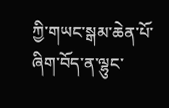ཀྱི་གཡང་སྒམ་ཆེན་པོ་ཞིག་བོད་ན་ལྷུང་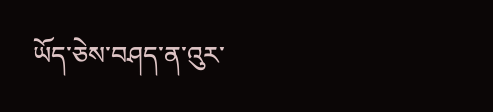ཡོད་ཅེས་བཤད་ན་འུར་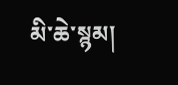མི་ཆེ་སྙམ།